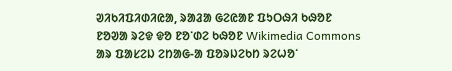ᱣᱤᱠᱤᱯᱤᱰᱤᱭᱟ, ᱨᱟᱲᱟ ᱜᱮᱭᱟᱱ ᱯᱩᱛᱷᱤ ᱠᱷᱚᱱ
ᱱᱚᱣᱟ ᱨᱮᱫ ᱫᱚ ᱱᱚᱸᱰᱮ ᱠᱷᱚᱱ Wikimedia Commons ᱟᱨ ᱯᱟᱥᱮᱡ ᱮᱴᱟᱜ-ᱟ ᱯᱚᱨᱡᱮᱠᱴ ᱨᱮᱦᱚᱸ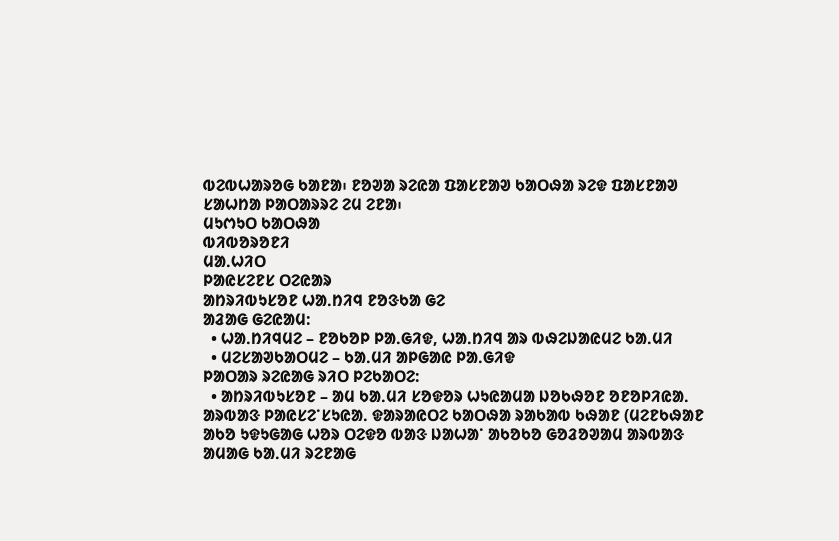ᱵᱮᱵᱦᱟᱨᱚᱜ ᱠᱟᱱᱟ᱾ ᱱᱚᱣᱟ ᱨᱮᱭᱟ ᱯᱟᱥᱱᱟᱣ ᱠᱟᱛᱷᱟ ᱨᱮᱫ ᱯᱟᱥᱱᱟᱣ ᱥᱟᱦᱴᱟ ᱞᱟᱛᱟᱨᱨᱮ ᱮᱢ ᱮᱱᱟ᱾
ᱢᱩᱬᱩᱛ ᱠᱟᱛᱷᱟ
ᱵᱤᱵᱚᱨᱚᱱᱤ
ᱢᱟᱹᱦᱤᱛ
ᱞᱟᱭᱥᱮᱱᱥ ᱛᱮᱭᱟᱨ
ᱟᱴᱨᱤᱵᱩᱥᱚᱱ ᱦᱟᱹᱴᱤᱧ ᱱᱚᱝᱠᱟ ᱜᱮ
ᱟᱲᱟᱜ ᱜᱮᱭᱟᱢ:
  • ᱦᱟᱹᱴᱤᱧᱢᱮ – ᱱᱚᱠᱚᱞ ᱞᱟᱹᱜᱤᱫ, ᱦᱟᱹᱴᱤᱧ ᱟᱨ ᱵᱷᱮᱡᱟᱭᱢᱮ ᱠᱟᱹᱢᱤ
  • ᱢᱮᱥᱟᱣᱠᱟᱛᱢᱮ – ᱠᱟᱹᱢᱤ ᱟᱞᱜᱟᱭ ᱞᱟᱹᱜᱤᱫ
ᱞᱟᱛᱟᱨ ᱨᱮᱭᱟᱜ ᱨᱤᱛ ᱞᱮᱠᱟᱛᱮ:
  • ᱟᱴᱨᱤᱵᱩᱥᱚᱱ – ᱟᱢ ᱠᱟᱹᱢᱤ ᱥᱚᱫᱚᱨ ᱦᱩᱭᱟᱢᱟ ᱡᱚᱠᱷᱚᱱ ᱚᱱᱚᱞᱤᱭᱟᱹ ᱟᱨᱵᱟᱝ ᱞᱟᱭᱥᱮᱸᱥᱩᱭᱟᱹ ᱫᱟᱨᱟᱭᱛᱮ ᱠᱟᱛᱷᱟ ᱨᱟᱠᱟᱵ ᱠᱷᱟᱱ (ᱢᱮᱱᱠᱷᱟᱱ ᱟᱠᱚ ᱩᱫᱩᱜᱟᱜ ᱦᱚᱨ ᱛᱮᱫᱚ ᱵᱟᱝ ᱡᱟᱦᱟᱸ ᱟᱠᱚᱠᱚ ᱜᱚᱲᱚᱣᱟᱢ ᱟᱨᱵᱟᱝ ᱟᱢᱟᱜ ᱠᱟᱹᱢᱤ ᱨᱮᱱᱟᱜ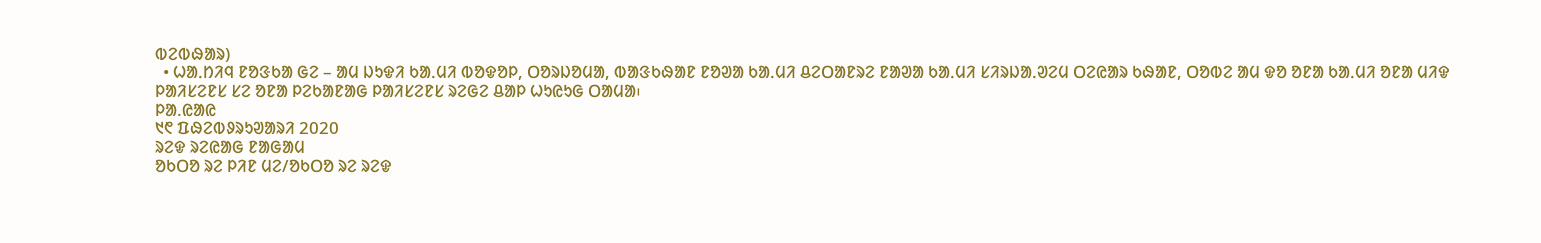ᱵᱮᱵᱷᱟᱨ)
  • ᱦᱟᱹᱴᱤᱧ ᱱᱚᱝᱠᱟ ᱜᱮ – ᱟᱢ ᱡᱩᱫᱤ ᱠᱟᱹᱢᱤ ᱵᱚᱫᱚᱞ, ᱛᱚᱨᱡᱚᱢᱟ, ᱵᱟᱝᱠᱷᱟᱱ ᱱᱚᱣᱟ ᱠᱟᱹᱢᱤ ᱪᱮᱛᱟᱱᱨᱮ ᱱᱟᱣᱟ ᱠᱟᱹᱢᱤ ᱥᱤᱨᱡᱟᱹᱣᱮᱢ ᱛᱮᱭᱟᱨ ᱠᱷᱟᱱ, ᱛᱚᱵᱮ ᱟᱢ ᱫᱚ ᱚᱱᱟ ᱠᱟᱹᱢᱤ ᱚᱱᱟ ᱢᱤᱫ ᱞᱟᱤᱥᱮᱱᱥ ᱥᱮ ᱚᱱᱟ ᱞᱮᱠᱟᱱᱟᱜ ᱞᱟᱤᱥᱮᱱᱥ ᱨᱮᱜᱮ ᱪᱟᱞ ᱦᱩᱭᱩᱜ ᱛᱟᱢᱟ᱾
ᱞᱟ.ᱭᱟᱭ
᱑᱖ ᱯᱷᱮᱵᱽᱨᱩᱣᱟᱨᱤ 2020
ᱨᱮᱫ ᱨᱮᱭᱟᱜ ᱱᱟᱜᱟᱢ
ᱚᱠᱛᱚ ᱨᱮ ᱞᱤᱱ ᱢᱮ/ᱚᱠᱛᱚ ᱨᱮ ᱨᱮᱫ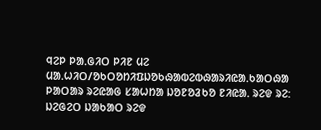ᱧᱮᱞ ᱞᱟᱹᱜᱤᱛ ᱞᱤᱱ ᱢᱮ
ᱢᱟᱹᱦᱤᱛ/ᱚᱠᱛᱚᱴᱤᱯᱡᱚᱠᱷᱟᱵᱮᱵᱷᱟᱨᱤᱭᱟᱹᱠᱟᱛᱷᱟ
ᱞᱟᱛᱟᱨ ᱨᱮᱭᱟᱜ ᱥᱟᱦᱴᱟ ᱡᱚᱱᱚᱲᱠᱚ ᱱᱤᱭᱟᱹ ᱨᱮᱫ ᱨᱮ:
ᱡᱮᱜᱮᱛ ᱡᱟᱠᱟᱛ ᱨᱮᱫ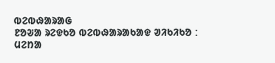ᱵᱮᱵᱷᱟᱨᱟᱜ
ᱱᱚᱶᱟ ᱨᱮᱫᱠᱚ ᱵᱮᱵᱷᱟᱨᱟᱠᱟᱫ ᱣᱤᱠᱤᱠᱚ :
ᱢᱮᱴᱟ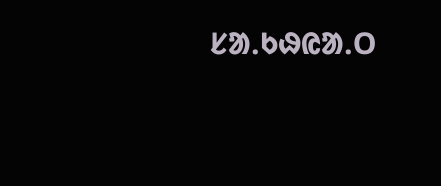ᱥᱟᱹᱠᱷᱭᱟᱹᱛ